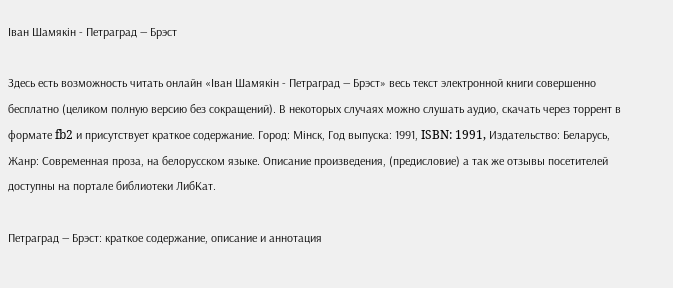Іван Шамякін - Петраград — Брэст

Здесь есть возможность читать онлайн «Іван Шамякін - Петраград — Брэст» весь текст электронной книги совершенно бесплатно (целиком полную версию без сокращений). В некоторых случаях можно слушать аудио, скачать через торрент в формате fb2 и присутствует краткое содержание. Город: Мінск, Год выпуска: 1991, ISBN: 1991, Издательство: Беларусь, Жанр: Современная проза, на белорусском языке. Описание произведения, (предисловие) а так же отзывы посетителей доступны на портале библиотеки ЛибКат.

Петраград — Брэст: краткое содержание, описание и аннотация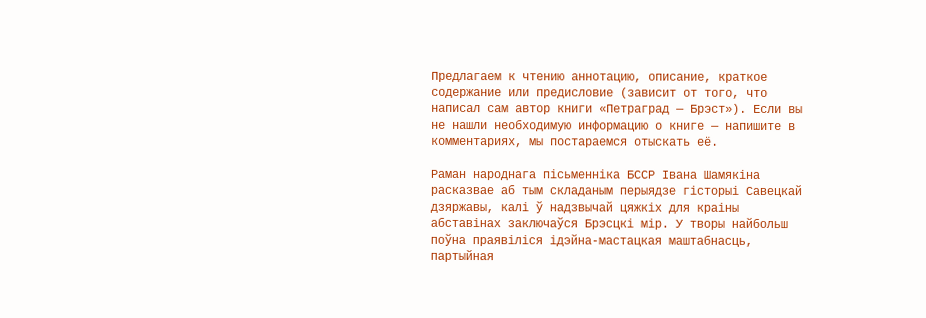Предлагаем к чтению аннотацию, описание, краткое содержание или предисловие (зависит от того, что написал сам автор книги «Петраград — Брэст»). Если вы не нашли необходимую информацию о книге — напишите в комментариях, мы постараемся отыскать её.

Раман народнага пісьменніка БССР Івана Шамякіна расказвае аб тым складаным перыядзе гісторыі Савецкай дзяржавы, калі ў надзвычай цяжкіх для краіны абставінах заключаўся Брэсцкі мір. У творы найбольш поўна праявіліся ідэйна-мастацкая маштабнасць, партыйная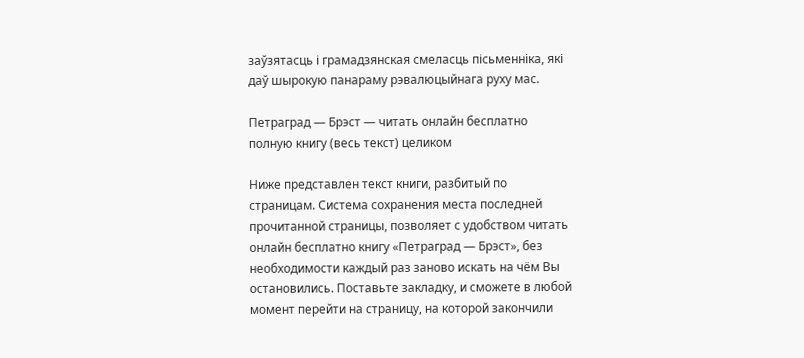заўзятасць і грамадзянская смеласць пісьменніка, які даў шырокую панараму рэвалюцыйнага руху мас.

Петраград — Брэст — читать онлайн бесплатно полную книгу (весь текст) целиком

Ниже представлен текст книги, разбитый по страницам. Система сохранения места последней прочитанной страницы, позволяет с удобством читать онлайн бесплатно книгу «Петраград — Брэст», без необходимости каждый раз заново искать на чём Вы остановились. Поставьте закладку, и сможете в любой момент перейти на страницу, на которой закончили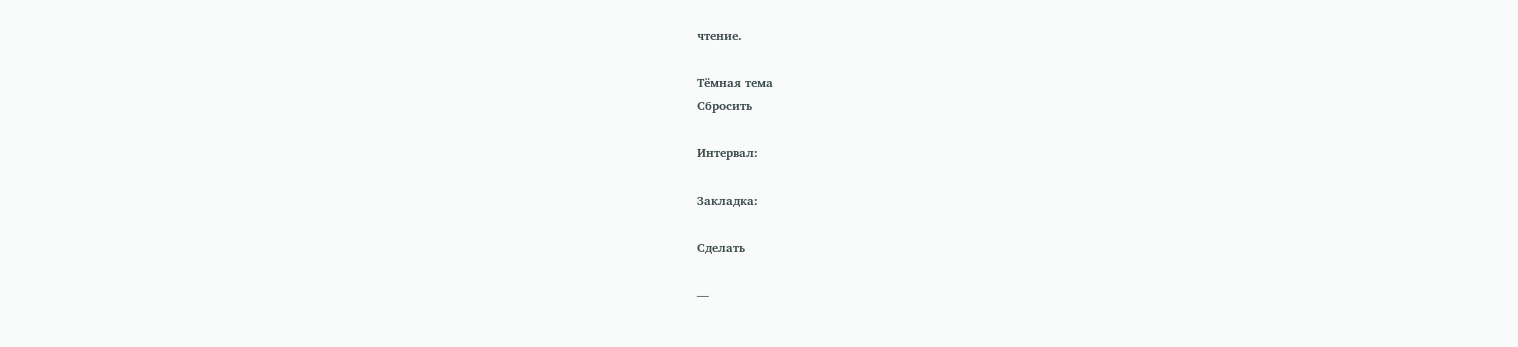чтение.

Тёмная тема
Сбросить

Интервал:

Закладка:

Сделать

—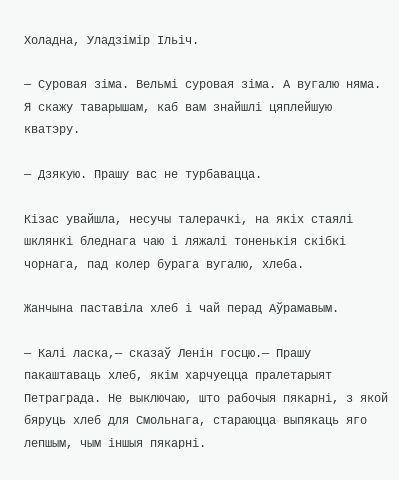Холадна, Уладзімір Ільіч.

— Суровая зіма. Вельмі суровая зіма. А вугалю няма. Я скажу таварышам, каб вам знайшлі цяплейшую кватэру.

— Дзякую. Прашу вас не турбавацца.

Кізас увайшла, несучы талерачкі, на якіх стаялі шклянкі бледнага чаю і ляжалі тоненькія скібкі чорнага, пад колер бурага вугалю, хлеба.

Жанчына паставіла хлеб і чай перад Аўрамавым.

— Калі ласка,— сказаў Ленін госцю.— Прашу пакаштаваць хлеб, якім харчуецца пралетарыят Петраграда. Не выключаю, што рабочыя пякарні, з якой бяруць хлеб для Смольнага, стараюцца выпякаць яго лепшым, чым іншыя пякарні.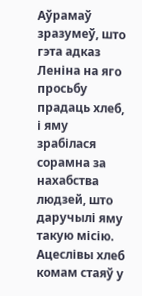Аўрамаў зразумеў, што гэта адказ Леніна на яго просьбу прадаць хлеб, і яму зрабілася сорамна за нахабства людзей, што даручылі яму такую місію. Ацеслівы хлеб комам стаяў у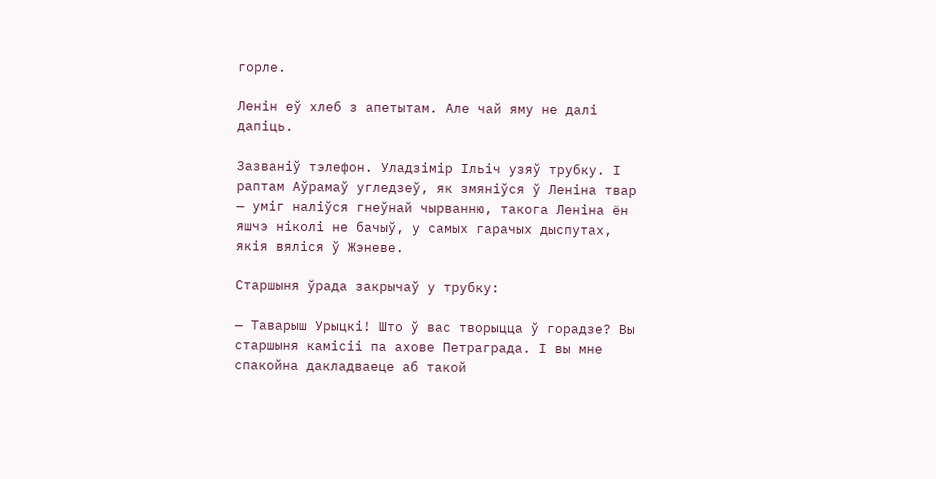горле.

Ленін еў хлеб з апетытам. Але чай яму не далі дапіць.

Зазваніў тэлефон. Уладзімір Ільіч узяў трубку. І раптам Аўрамаў угледзеў, як змяніўся ў Леніна твар — уміг наліўся гнеўнай чырванню, такога Леніна ён яшчэ ніколі не бачыў, у самых гарачых дыспутах, якія вяліся ў Жэневе.

Старшыня ўрада закрычаў у трубку:

— Таварыш Урыцкі! Што ў вас творыцца ў горадзе? Вы старшыня камісіі па ахове Петраграда. І вы мне спакойна дакладваеце аб такой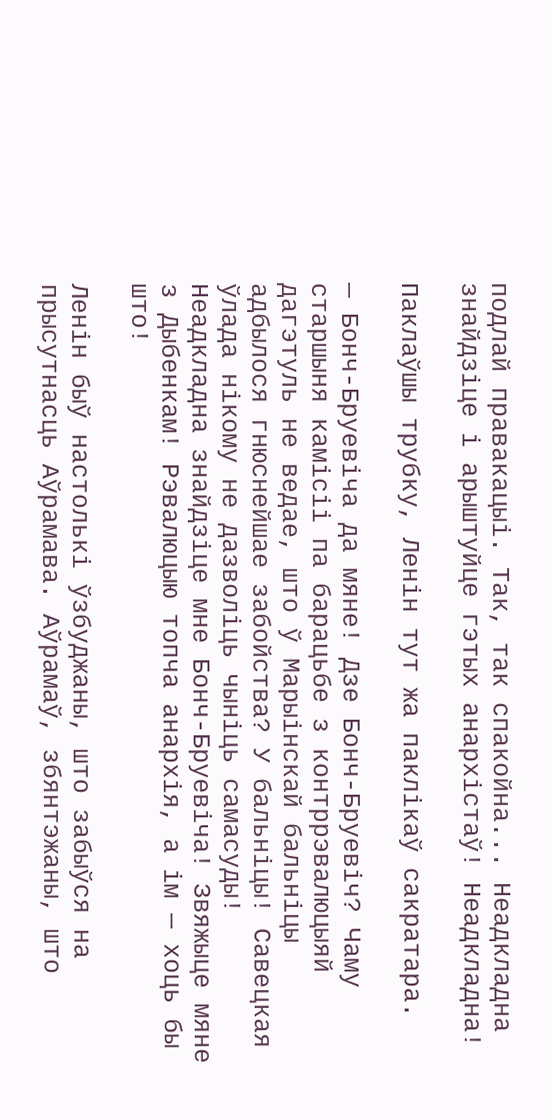подлай правакацыі. Так, так спакойна... Неадкладна знайдзіце і арыштуйце гэтых анархістаў! Неадкладна!

Паклаўшы трубку, Ленін тут жа паклікаў сакратара.

— Бонч-Бруевіча да мяне! Дзе Бонч-Бруевіч? Чаму старшыня камісіі па барацьбе з контррэвалюцыяй дагэтуль не ведае, што ў Марыінскай бальніцы адбылося гнюснейшае забойства? У бальніцы! Савецкая ўлада нікому не дазволіць чыніць самасуды! Неадкладна знайдзіце мне Бонч-Бруевіча! Звяжыце мяне з Дыбенкам! Рэвалюцыю топча анархія, а ім — хоць бы што!

Ленін быў настолькі ўзбуджаны, што забыўся на прысутнасць Аўрамава. Аўрамаў, збянтэжаны, што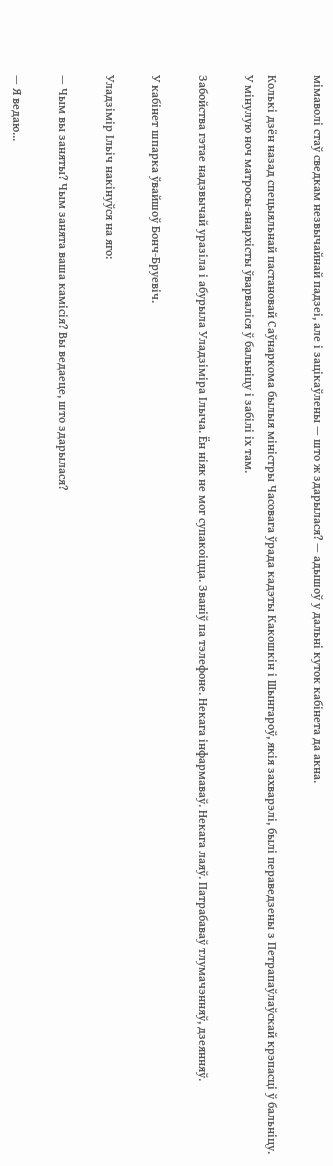мімаволі стаў сведкам незвычайнай падзеі, але і зацікаўлены — што ж здарылася? — адышоў у дальні куток кабінета да акна.

Колькі дзён назад спецыяльнай пастановай Саўнаркома былыя міністры Часовага ўрада кадэты Какошкін і Шынгароў, якія захварэлі, былі пераведзены з Петрапаўлаўскай крэпасці ў бальніцу. У мінулую ноч матросы-анархісты ўварваліся ў бальніцу і забілі іх там.

Забойства гэтае надзвычай уразіла і абурыла Уладзіміра Ілыча. Ён ніяк не мог супакоіцца. Званіў па тэлефоне. Некага інфармаваў. Некага лаяў. Патрабаваў тлумачэнняў, дзеянняў.

У кабінет шпарка ўвайшоў Бонч-Бруевіч.

Уладзімір Ільіч накінуўся на яго:

— Чым вы заняты? Чым занята ваша камісія? Вы ведаеце, што здарылася?

— Я ведаю...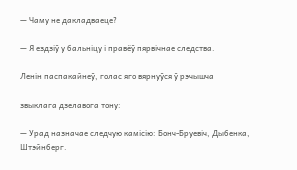— Чаму не дакладваеце?

— Я ездзіў у бальніцу і правёў пярвічнае следства.

Ленін паспакайнеў, голас яго вярнуўся ў рэчышча

звыклага дзелавога тону:

— Урад назначае следчую камісію: Бонч-Бруевіч, Дыбенка, Штэйнберг.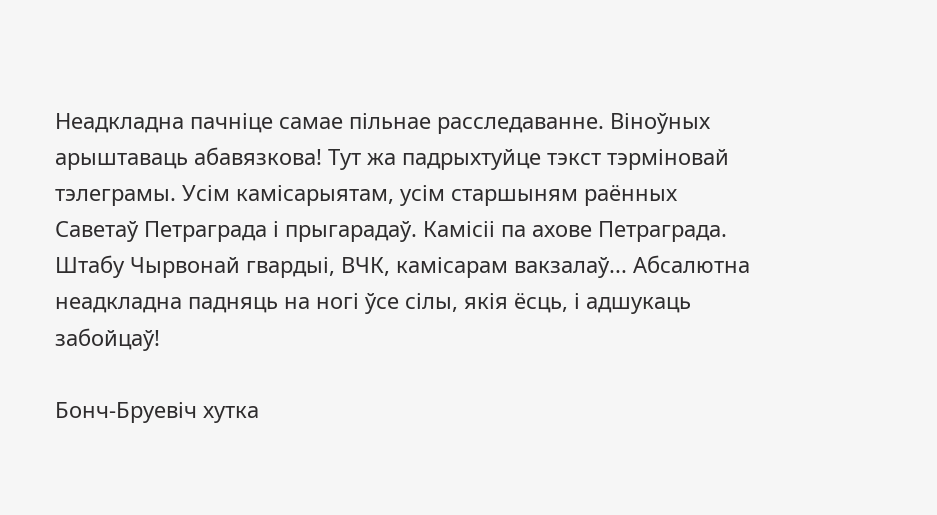Неадкладна пачніце самае пільнае расследаванне. Віноўных арыштаваць абавязкова! Тут жа падрыхтуйце тэкст тэрміновай тэлеграмы. Усім камісарыятам, усім старшыням раённых Саветаў Петраграда і прыгарадаў. Камісіі па ахове Петраграда. Штабу Чырвонай гвардыі, ВЧК, камісарам вакзалаў... Абсалютна неадкладна падняць на ногі ўсе сілы, якія ёсць, і адшукаць забойцаў!

Бонч-Бруевіч хутка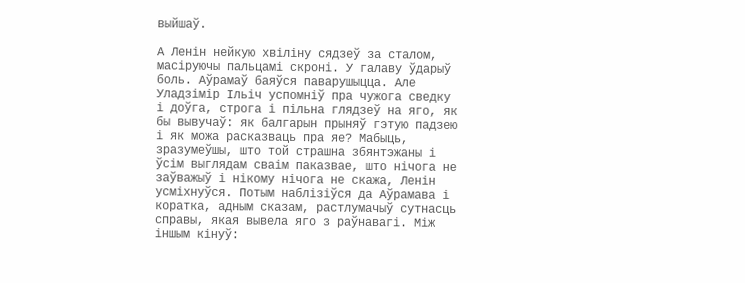выйшаў.

А Ленін нейкую хвіліну сядзеў за сталом, масіруючы пальцамі скроні. У галаву ўдарыў боль. Аўрамаў баяўся паварушыцца. Але Уладзімір Ільіч успомніў пра чужога сведку і доўга, строга і пільна глядзеў на яго, як бы вывучаў: як балгарын прыняў гэтую падзею і як можа расказваць пра яе? Мабыць, зразумеўшы, што той страшна збянтэжаны і ўсім выглядам сваім паказвае, што нічога не заўважыў і нікому нічога не скажа, Ленін усміхнуўся. Потым наблізіўся да Аўрамава і коратка, адным сказам, растлумачыў сутнасць справы, якая вывела яго з раўнавагі. Між іншым кінуў: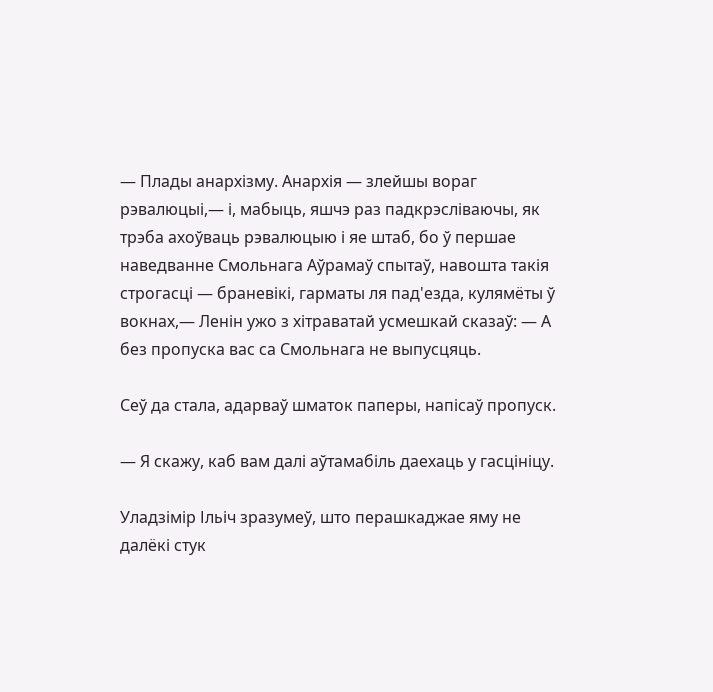— Плады анархізму. Анархія — злейшы вораг рэвалюцыі,— і, мабыць, яшчэ раз падкрэсліваючы, як трэба ахоўваць рэвалюцыю і яе штаб, бо ў першае наведванне Смольнага Аўрамаў спытаў, навошта такія строгасці — браневікі, гарматы ля пад'езда, кулямёты ў вокнах,— Ленін ужо з хітраватай усмешкай сказаў: — А без пропуска вас са Смольнага не выпусцяць.

Сеў да стала, адарваў шматок паперы, напісаў пропуск.

— Я скажу, каб вам далі аўтамабіль даехаць у гасцініцу.

Уладзімір Ільіч зразумеў, што перашкаджае яму не далёкі стук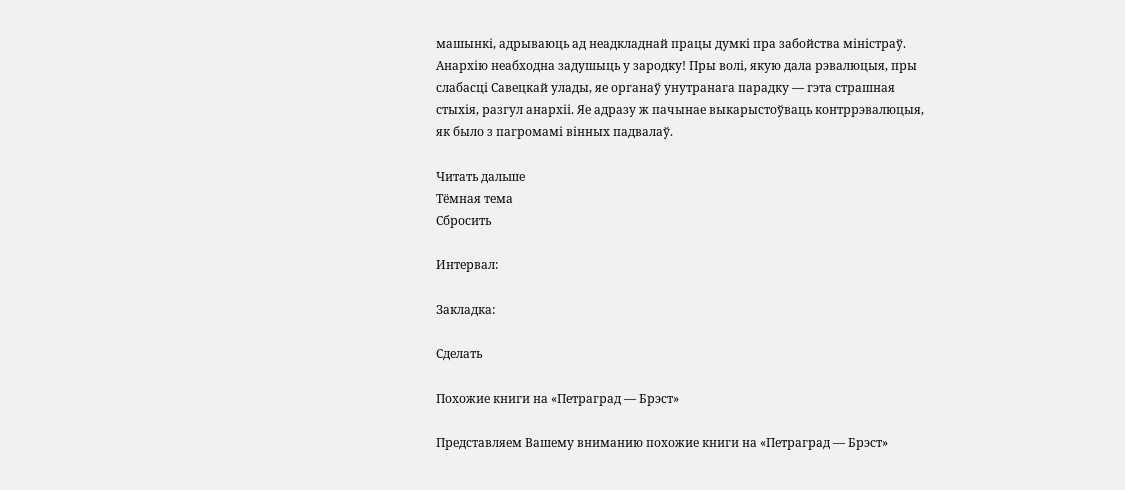машынкі, адрываюць ад неадкладнай працы думкі пра забойства міністраў. Анархію неабходна задушыць у зародку! Пры волі, якую дала рэвалюцыя, пры слабасці Савецкай улады, яе органаў унутранага парадку — гэта страшная стыхія, разгул анархіі. Яе адразу ж пачынае выкарыстоўваць контррэвалюцыя, як было з пагромамі вінных падвалаў.

Читать дальше
Тёмная тема
Сбросить

Интервал:

Закладка:

Сделать

Похожие книги на «Петраград — Брэст»

Представляем Вашему вниманию похожие книги на «Петраград — Брэст»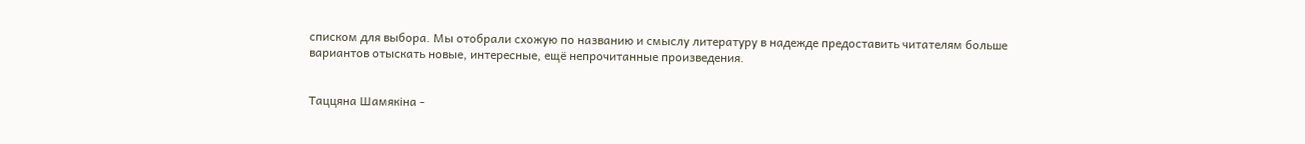списком для выбора. Мы отобрали схожую по названию и смыслу литературу в надежде предоставить читателям больше вариантов отыскать новые, интересные, ещё непрочитанные произведения.


Таццяна Шамякіна -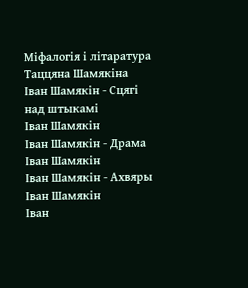Міфалогія і літаратура
Таццяна Шамякіна
Іван Шамякін - Сцягі над штыкамі
Іван Шамякін
Іван Шамякін - Драма
Іван Шамякін
Іван Шамякін - Ахвяры
Іван Шамякін
Іван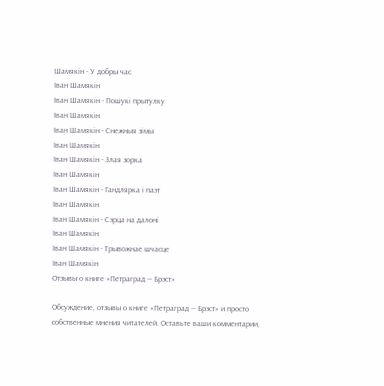Шамякін - У добры час
Іван Шамякін
Іван Шамякін - Пошукі прытулку
Іван Шамякін
Іван Шамякін - Снежныя зімы
Іван Шамякін
Іван Шамякін - Злая зорка
Іван Шамякін
Іван Шамякін - Гандлярка і паэт
Іван Шамякін
Іван Шамякін - Сэрца на далоні
Іван Шамякін
Іван Шамякін - Трывожнае шчасце
Іван Шамякін
Отзывы о книге «Петраград — Брэст»

Обсуждение, отзывы о книге «Петраград — Брэст» и просто собственные мнения читателей. Оставьте ваши комментарии,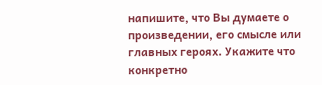напишите, что Вы думаете о произведении, его смысле или главных героях. Укажите что конкретно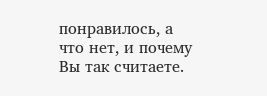понравилось, а что нет, и почему Вы так считаете.